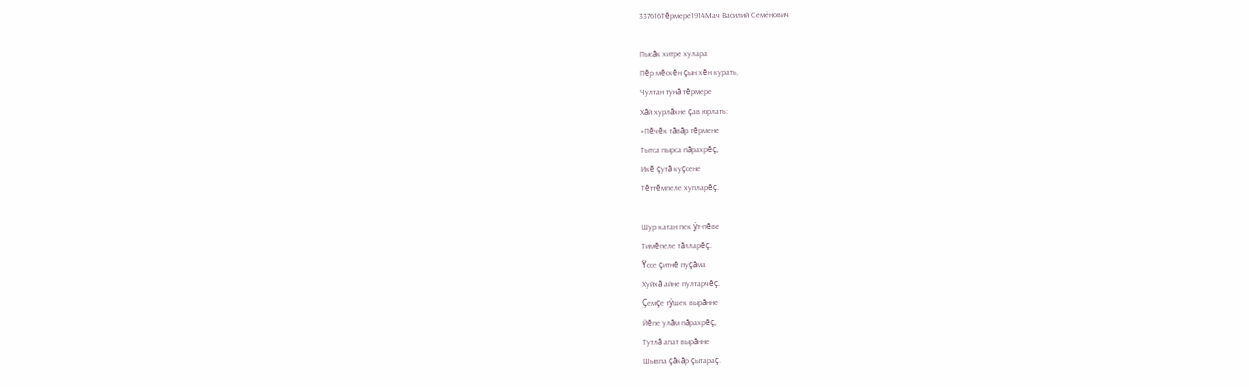337616Тĕрмере1914Мач Василий Семёнович

Пысăк хитре хулара
Пĕр мĕскĕн çын хĕн курать,
Чултан тунă тĕрмере
Хăй хурлăхне çав юрлать:
«Пĕчĕк тăвăр тĕрмене
Тытса пырса пăрахрĕç,
Икĕ çутă куçсене
Тĕттĕмпеле хупларĕç.

Шур катан пек ÿт-пĕве
Тимĕпеле тăлларĕç.
Ÿссе çитнĕ пуçăма
Хуйхă айне пултарчĕç.
Çемçе тÿшек вырăнне
Йĕпе улăм пăрахрĕç,
Тутлă апат вырăнне
Шывпа çăкăр çытараç.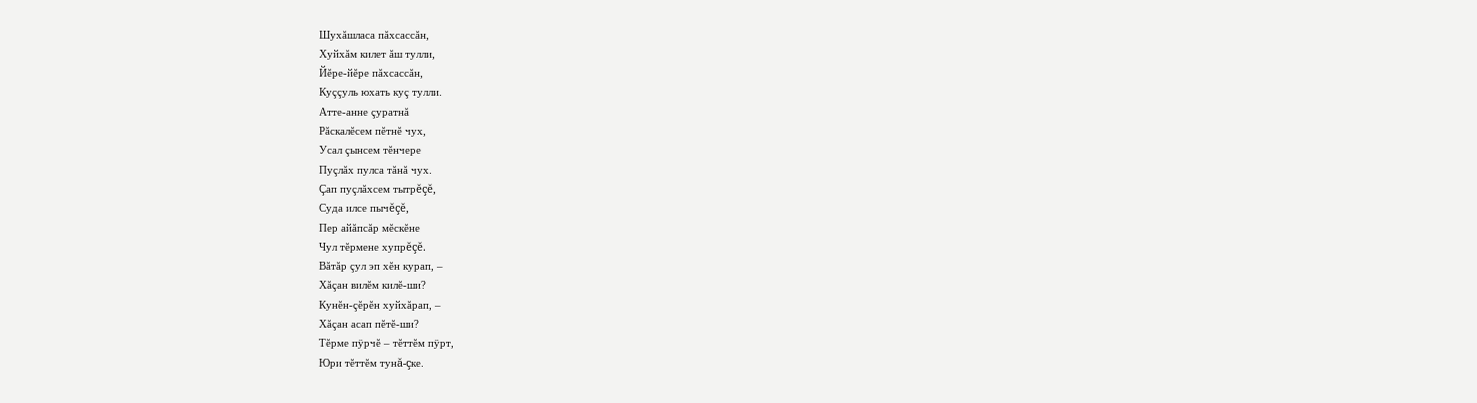Шухăшласа пăхсассăн,
Хуйхăм килет ăш тулли,
Йĕре-йĕре пăхсассăн,
Куççуль юхать куç тулли.
Атте-анне çуратнă
Рăскалĕсем пĕтнĕ чух,
Усал çынсем тĕнчере
Пуçлăх пулса тăнă чух.
Çап пуçлăхсем тытрĕçĕ,
Суда илсе пычĕçĕ,
Пер айăпсăр мĕскĕне
Чул тĕрмене хупрĕçĕ.
Вăтăр çул эп хĕн курап, –
Хăçан вилĕм килĕ-ши?
Кунĕн-çĕрĕн хуйхăрап, –
Хăçан асап пĕтĕ-ши?
Тĕрме пÿрчĕ – тĕттĕм пÿрт,
Юри тĕттĕм тунă-çке.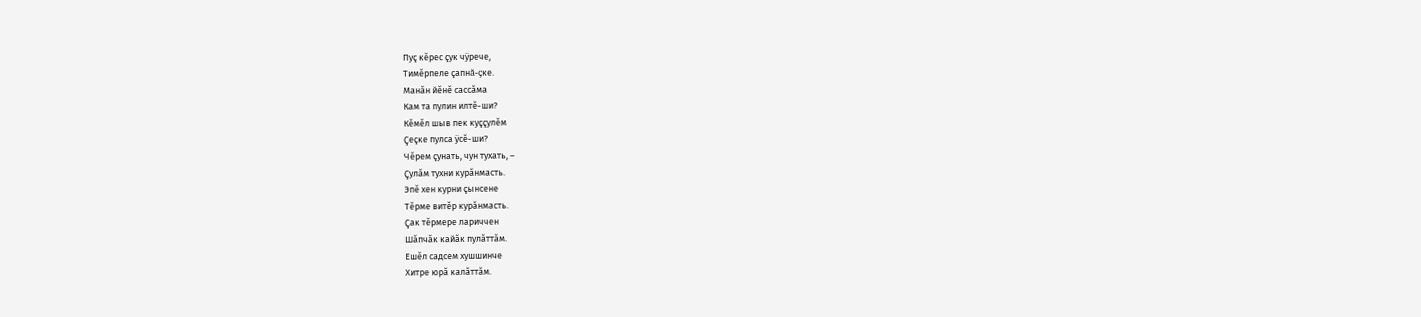Пуç кĕрес çук чÿрече,
Тимĕрпеле çапнă-çке.
Манăн йĕнĕ сассăма
Кам та пулин илтĕ-ши?
Кĕмĕл шыв пек куççулĕм
Çеçке пулса ÿсĕ-ши?
Чĕрем çунать, чун тухать, –
Çулăм тухни курăнмасть.
Эпĕ хен курни çынсене
Тĕрме витĕр курăнмасть.
Çак тĕрмере лариччен
Шăпчăк кайăк пулăттăм.
Ешĕл садсем хушшинче
Хитре юрă калăттăм.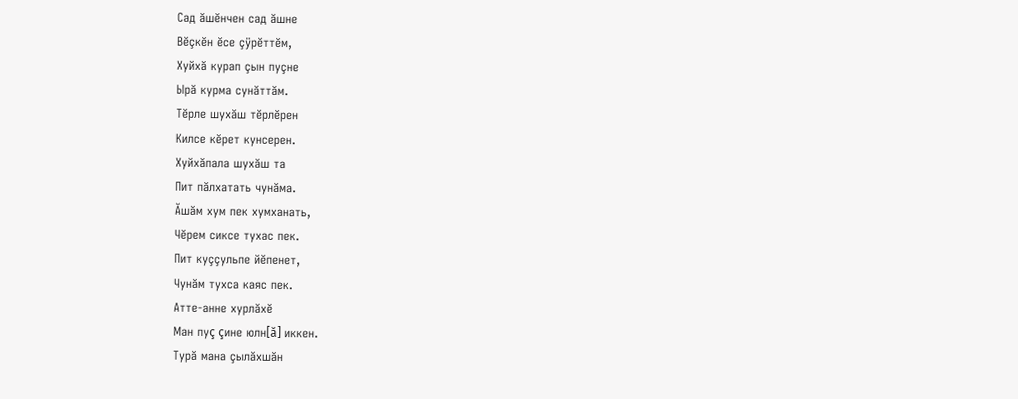Сад ăшĕнчен сад ăшне
Вĕçкĕн ĕсе çÿрĕттĕм,
Хуйхă курап çын пуçне
Ырă курма сунăттăм.
Тĕрле шухăш тĕрлĕрен
Килсе кĕрет кунсерен.
Хуйхăпала шухăш та
Пит пăлхатать чунăма.
Ăшăм хум пек хумханать,
Чĕрем сиксе тухас пек.
Пит куççульпе йĕпенет,
Чунăм тухса каяс пек.
Атте-анне хурлăхĕ
Ман пуç çине юлн[ă] иккен.
Турă мана çылăхшăн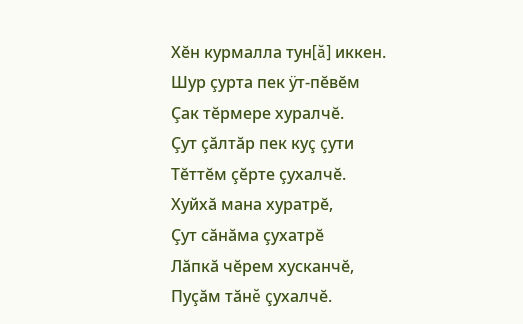Хĕн курмалла тун[ă] иккен.
Шур çурта пек ÿт-пĕвĕм
Çак тĕрмере хуралчĕ.
Çут çăлтăр пек куç çути
Тĕттĕм çĕрте çухалчĕ.
Хуйхă мана хуратрĕ,
Çут сăнăма çухатрĕ
Лăпкă чĕрем хусканчĕ,
Пуçăм тăнĕ çухалчĕ.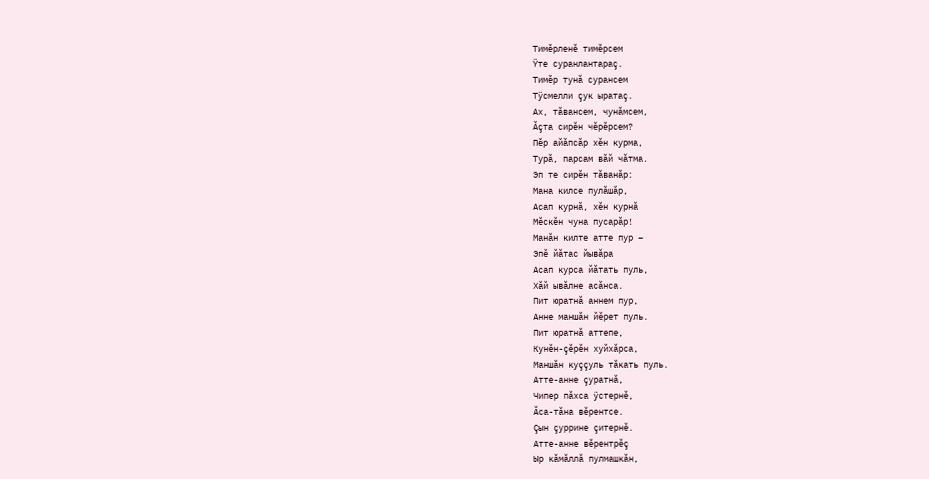Тимĕрленĕ тимĕрсем
Ÿте суранлантараç.
Тимĕр тунă сурансем
Тÿсмелли çук ыратаç.
Ах, тăвансем, чунăмсем,
Ăçта сирĕн чĕрĕрсем?
Пĕр айăпсăр хĕн курма,
Турă, парсам вăй чăтма.
Эп те сирĕн тăванăр:
Мана килсе пулăшăр,
Асап курнă, хĕн курнă
Мĕскĕн чуна пусарăр!
Манăн килте атте пур –
Эпĕ йăтас йывăра
Асап курса йăтать пуль,
Хăй ывăлне асăнса.
Пит юратнă аннем пур,
Анне маншăн йĕрет пуль.
Пит юратнă аттепе,
Кунĕн-çĕрĕн хуйхăрса,
Маншăн куççуль тăкать пуль.
Атте-анне çуратнă,
Чипер пăхса ÿстернĕ,
Ăса-тăна вĕрентсе.
Çын çуррине çитернĕ.
Атте-анне вĕрентрĕç
Ыр кăмăллă пулмашкăн,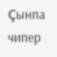Çынпа чипер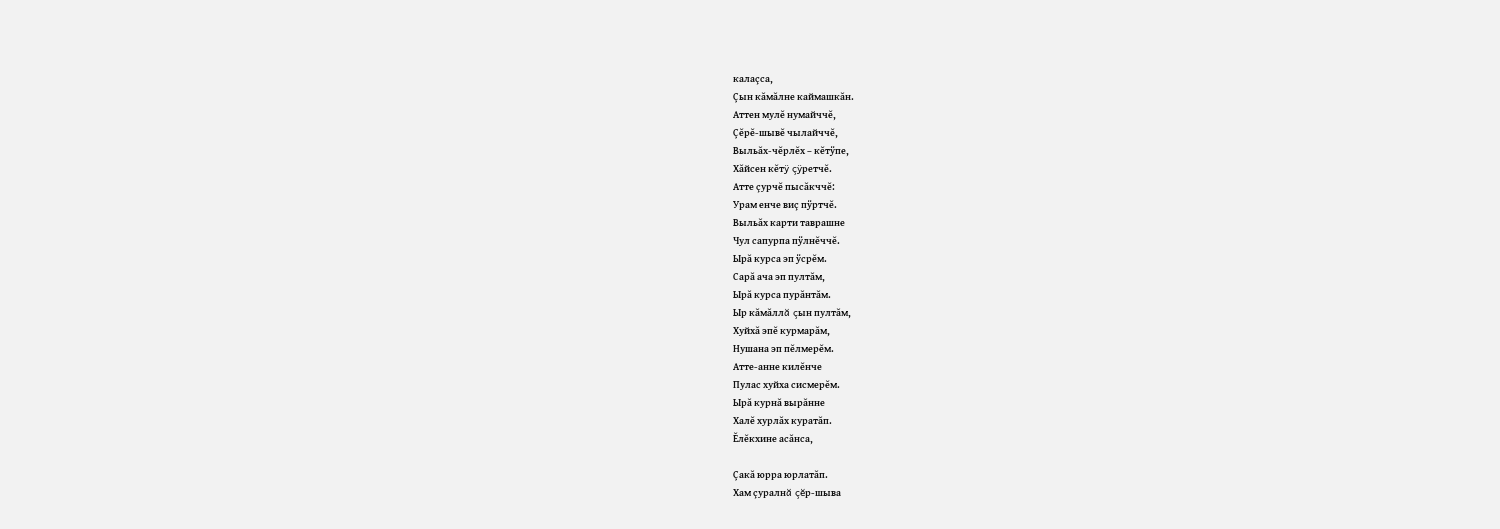калаçса,
Çын кăмăлне каймашкăн.
Аттен мулĕ нумайччĕ,
Çĕрĕ-шывĕ чылайччĕ,
Выльăх-чĕрлĕх – кĕтÿпе,
Хăйсен кĕтÿ çÿретчĕ.
Атте çурчĕ пысăкччĕ:
Урам енче виç пÿртчĕ.
Выльăх карти таврашне
Чул сапурпа пÿлнĕччĕ.
Ырă курса эп ÿсрĕм.
Сарă ача эп пултăм,
Ырă курса пурăнтăм.
Ыр кăмăллă çын пултăм,
Хуйхă эпĕ курмарăм,
Нушана эп пĕлмерĕм.
Атте-анне килĕнче
Пулас хуйха сисмерĕм.
Ырă курнă вырăнне
Халĕ хурлăх куратăп.
Ĕлĕкхине асăнса,

Çакă юрра юрлатăп.
Хам çуралнă çĕр-шыва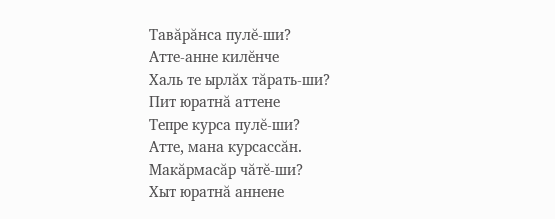Тавăрăнса пулĕ-ши?
Атте-анне килĕнче
Халь те ырлăх тăрать-ши?
Пит юратнă аттене
Тепре курса пулĕ-ши?
Атте, мана курсассăн.
Макăрмасăр чăтĕ-ши?
Хыт юратнă аннене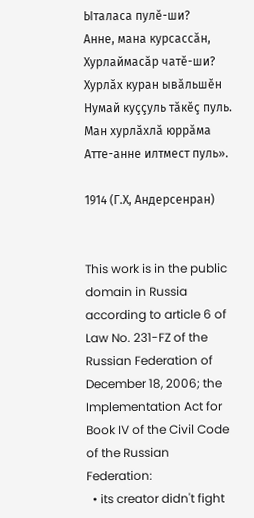Ыталаса пулĕ-ши?
Анне, мана курсассăн,
Хурлаймасăр чатĕ-ши?
Хурлăх куран ывăльшĕн
Нумай куççуль тăкĕç пуль.
Ман хурлăхлă юррăма
Атте-анне илтмест пуль».

1914 (Г.Х, Андерсенран)


This work is in the public domain in Russia according to article 6 of Law No. 231-FZ of the Russian Federation of December 18, 2006; the Implementation Act for Book IV of the Civil Code of the Russian Federation:
  • its creator didn't fight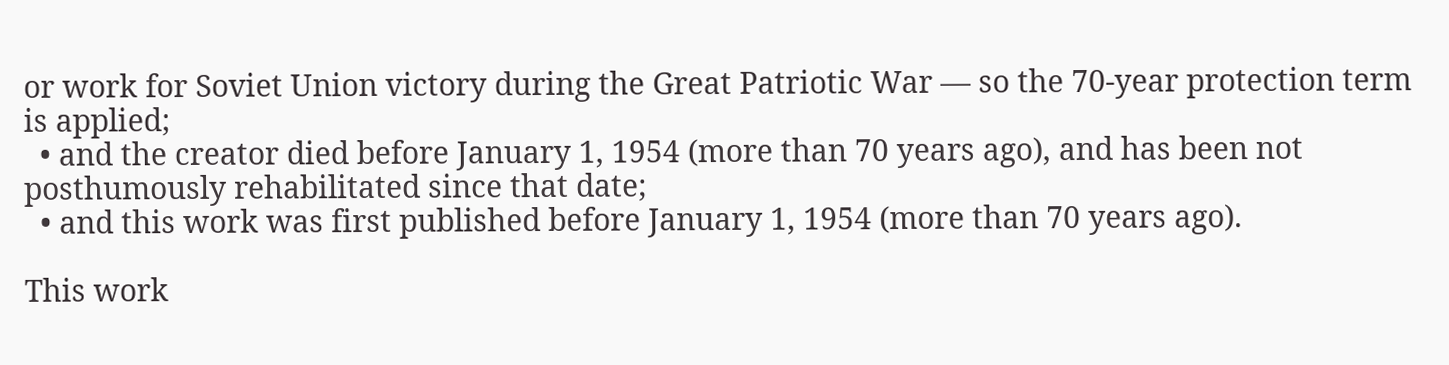or work for Soviet Union victory during the Great Patriotic War — so the 70-year protection term is applied;
  • and the creator died before January 1, 1954 (more than 70 years ago), and has been not posthumously rehabilitated since that date;
  • and this work was first published before January 1, 1954 (more than 70 years ago).

This work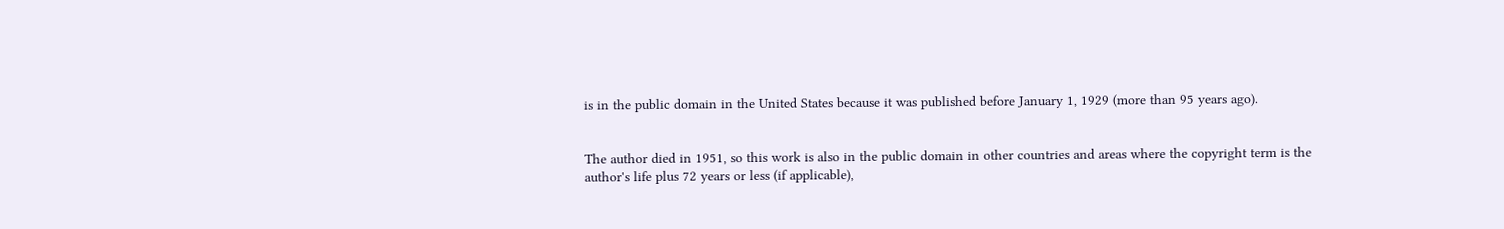is in the public domain in the United States because it was published before January 1, 1929 (more than 95 years ago).


The author died in 1951, so this work is also in the public domain in other countries and areas where the copyright term is the author's life plus 72 years or less (if applicable),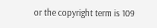or the copyright term is 109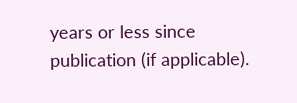years or less since publication (if applicable).